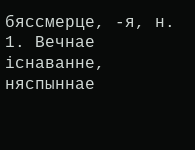бяссмерце, -я, н.
1. Вечнае існаванне, няспыннае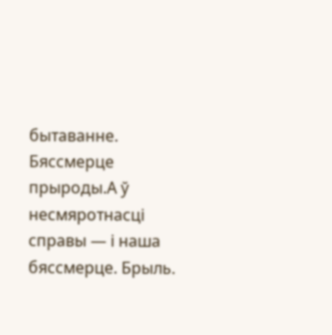бытаванне. Бяссмерце прыроды.А ў несмяротнасці справы — і наша бяссмерце. Брыль.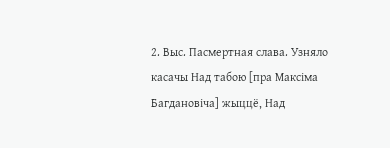2. Выс. Пасмертная слава. Узняло касачы Над табою [пра Максіма Багдановіча] жыццё, Над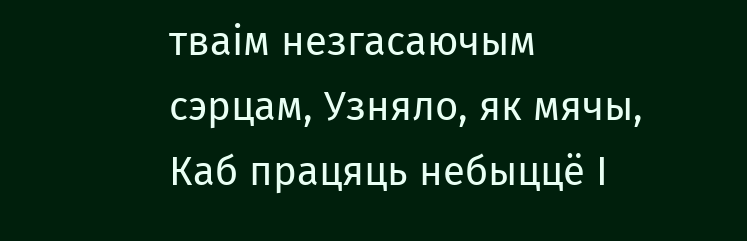тваім незгасаючым сэрцам, Узняло, як мячы, Каб працяць небыццё І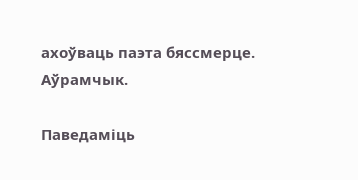ахоўваць паэта бяссмерце. Аўрамчык.

Паведаміць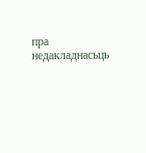пра недакладнасьць